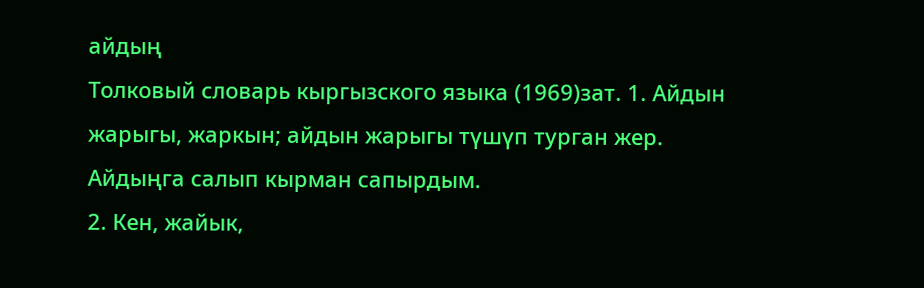айдың
Толковый словарь кыргызского языка (1969)зат. 1. Айдын жарыгы, жаркын; айдын жарыгы түшүп турган жер. Айдыңга салып кырман сапырдым.
2. Кен, жайык,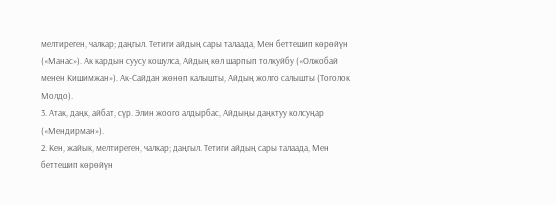мелтиреген, чалкар; даңгыл. Тетиги айдың сары талаада, Мен беттешип көрөйүн («Манас»). Ак кардын суусу кошулса, Айдың көл шарпып толкуйбу («Олжобай менен Кишимжан»). Ак-Сайдан жөнөп калышты, Айдың жолго салышты (Тоголок Молдо).
3. Атак, даңк, айбат, сүр. Элин жоого алдырбас, Айдыңы даңктуу колсуңар («Мендирман»).
2. Кен, жайык, мелтиреген, чалкар; даңгыл. Тетиги айдың сары талаада, Мен беттешип көрөйүн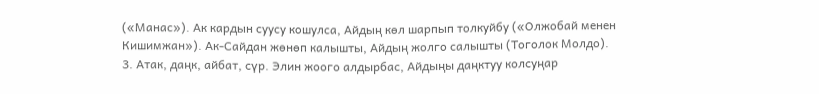(«Манас»). Ак кардын суусу кошулса, Айдың көл шарпып толкуйбу («Олжобай менен Кишимжан»). Ак-Сайдан жөнөп калышты, Айдың жолго салышты (Тоголок Молдо).
3. Атак, даңк, айбат, сүр. Элин жоого алдырбас, Айдыңы даңктуу колсуңар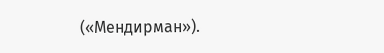(«Мендирман»).